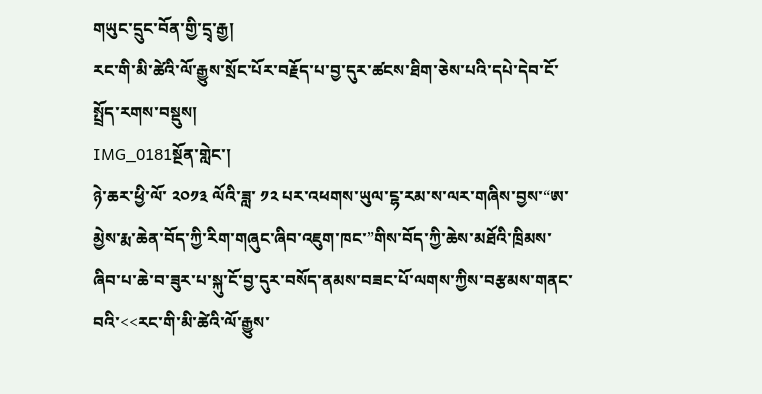གཡུང་དྲུང་བོན་གྱི་དྲྭ་རྒྱ།
རང་གི་མི་ཚེའི་ལོ་རྒྱུས་སྲོང་པོར་བརྗོད་པ་བྱ་དུར་ཚངས་ཐིག་ཅེས་པའི་དཔེ་དེབ་ངོ་སྤྲོད་རགས་བསྡུས།
IMG_0181སྔོན་གླེང་།
ཉེ་ཆར་ཕྱི་ལོ་ ༢༠༡༣ ལོའི་ཟླ་ ༡༢ པར་འཕགས་ཡུལ་ངྷ་རམ་ས་ལར་གཞིས་བྱས་“ཨ་མྱེས་རྨ་ཆེན་བོད་ཀྱི་རིག་གཞུང་ཞིབ་འཇུག་ཁང་”གིས་བོད་ཀྱི་ཆེས་མཐོའི་ཁྲིམས་ཞིབ་པ་ཆེ་བ་ཟུར་པ་སྐུ་ངོ་བྱ་དུར་བསོད་ནམས་བཟང་པོ་ལགས་ཀྱིས་བརྩམས་གནང་བའི་<<རང་གི་མི་ཚེའི་ལོ་རྒྱུས་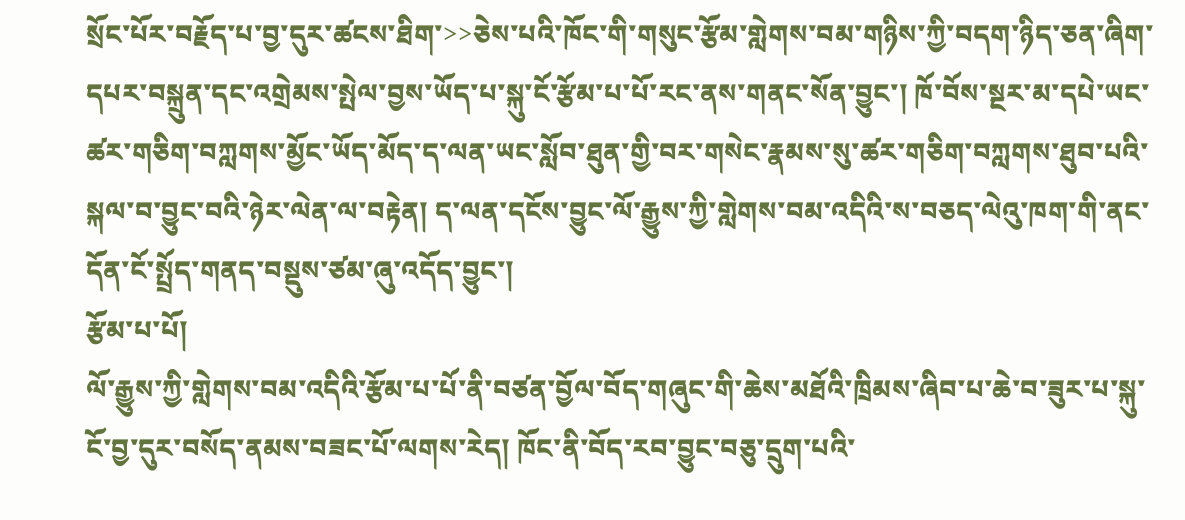སྲོང་པོར་བརྗོད་པ་བྱ་དུར་ཚངས་ཐིག་>>ཅེས་པའི་ཁོང་གི་གསུང་རྩོམ་གླེགས་བམ་གཉིས་ཀྱི་བདག་ཉིད་ཅན་ཞིག་དཔར་བསྐྲུན་དང་འགྲེམས་སྤེལ་བྱས་ཡོད་པ་སྐུ་ངོ་རྩོམ་པ་པོ་རང་ནས་གནང་སོན་བྱུང་། ཁོ་བོས་སྔར་མ་དཔེ་ཡང་ཚར་གཅིག་བཀླགས་མྱོང་ཡོད་མོད་ད་ལན་ཡང་སློབ་ཐུན་གྱི་བར་གསེང་རྣམས་སུ་ཚར་གཅིག་བཀླགས་ཐུབ་པའི་སྐལ་བ་བྱུང་བའི་ཉེར་ལེན་ལ་བརྟེན། ད་ལན་དངོས་བྱུང་ལོ་རྒྱུས་ཀྱི་གླེགས་བམ་འདིའི་ས་བཅད་ལེའུ་ཁག་གི་ནང་དོན་ངོ་སྤྲོད་གནད་བསྡུས་ཙམ་ཞུ་འདོད་བྱུང་།
རྩོམ་པ་པོ།
ལོ་རྒྱུས་ཀྱི་གླེགས་བམ་འདིའི་རྩོམ་པ་པོ་ནི་བཙན་བྱོལ་བོད་གཞུང་གི་ཆེས་མཐོའི་ཁྲིམས་ཞིབ་པ་ཆེ་བ་ཟུར་པ་སྐུ་ངོ་བྱ་དུར་བསོད་ནམས་བཟང་པོ་ལགས་རེད། ཁོང་ནི་བོད་རབ་བྱུང་བཅུ་དྲུག་པའི་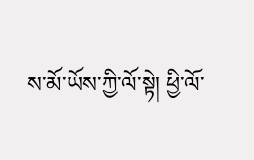ས་མོ་ཡོས་ཀྱི་ལོ་སྟེ། ཕྱི་ལོ་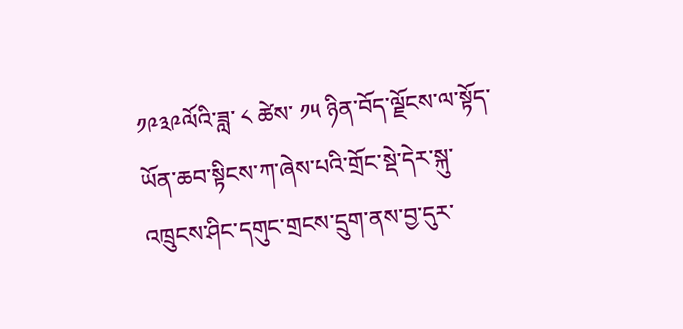༡༩༣༩ལོའི་ཟླ་ ༨ ཚེས་ ༡༥ ཉིན་བོད་ལྗོངས་ལ་སྟོད་ཡོན་ཆབ་སྟིངས་ཀ་ཞེས་པའི་གྲོང་སྡེ་དེར་སྐུ་འཁྲུངས་ཤིང་དགུང་གྲངས་དྲུག་ནས་བྱ་དུར་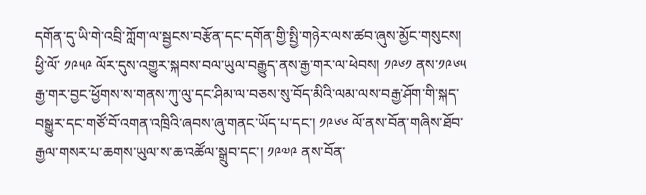དགོན་དུ་ཡི་གེ་འབྲི་ཀློག་ལ་སྦྱངས་བརྩོན་དང་དགོན་གྱི་སྤྱི་གཉེར་ལས་ཚབ་ཞུས་མྱོང་གསུངས།
ཕྱི་ལོ་ ༡༩༥༩ ལོར་དུས་འགྱུར་སྐབས་བལ་ཡུལ་བརྒྱུད་ནས་རྒྱ་གར་ལ་ཕེབས། ༡༩༦༡ ནས་༡༩༦༥ རྒྱ་གར་བྱང་ཕྱོགས་ས་གནས་ཀུ་ལུ་དང་ཤིམ་ལ་བཅས་སུ་བོད་མིའི་ལམ་ལས་བརྒྱ་ཤོག་གི་སྐད་བསྒྱུར་དང་གཙོ་བོ་འགན་འཁྲིའི་ཞབས་ཞུ་གནང་ཡོད་པ་དང་། ༡༩༦༦ ལོ་ནས་བོན་གཞིས་ཐོབ་རྒྱལ་གསར་པ་ཆགས་ཡུལ་ས་ཆ་འཚོལ་སྒྲུབ་དང་། ༡༩༧༩ ནས་བོན་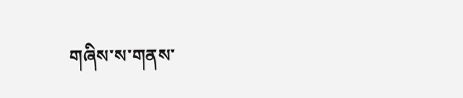གཞིས་ས་གནས་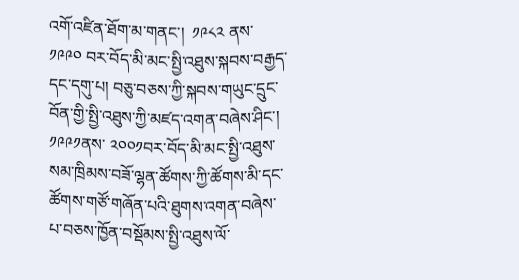འགོ་འཛིན་ཐོག་མ་གནང་།  ༡༩༨༢ ནས་ ༡༩༩༠ བར་བོད་མི་མང་སྤྱི་འཐུས་སྐབས་བརྒྱད་དང་དགུ་པ། བཅུ་བཅས་ཀྱི་སྐབས་གཡུང་དྲུང་བོན་གྱི་སྤྱི་འཐུས་ཀྱི་མཛད་འགན་བཞེས་ཤིང་། ༡༩༩༡ནས་ ༢༠༠༡བར་བོད་མི་མང་སྤྱི་འཐུས་སམ་ཁྲིམས་བཟོ་ལྷན་ཚོགས་ཀྱི་ཚོགས་མི་དང་ཚོགས་གཙོ་གཞོན་པའི་ཐུགས་འགན་བཞེས་པ་བཅས་ཁྱོན་བསྡོམས་སྤྱི་འཐུས་ལོ་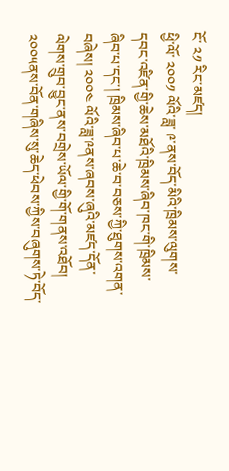ངོ་ ༢༡ རིང་མཛད།
ཕྱི་ལོ་ ༢༠༠༡ ལོའི་ཟླ་ ༩་ནས་བོད་མིའི་ཁྲིམས་ལུགས་དབང་འཛིན་གྱི་ཆེས་མཐོའི་ཁྲིམས་ཞིབ་ཁང་གི་ཁྲིམས་ཞིབ་པ་དང་། ཁྲིམས་ཞིབ་པ་ཆེ་བ་བཅས་ཀྱི་ཐུགས་འགན་བཞེས། ༢༠༠༤ ལོའི་ཟླ་༩ནས་ཞབས་ཞུའི་མཛད་དོན་ལེགས་གྲུབ་བྱུང་ནས་བགྲེས་ཡོལ་གྱི་གོ་གནས་འཐོབ། ༢༠༠༥ནས་བོན་གཞིས་སུ་ཆེད་ཕེབས་ཀྱིས་བཞུགས་ཏེ་བོད་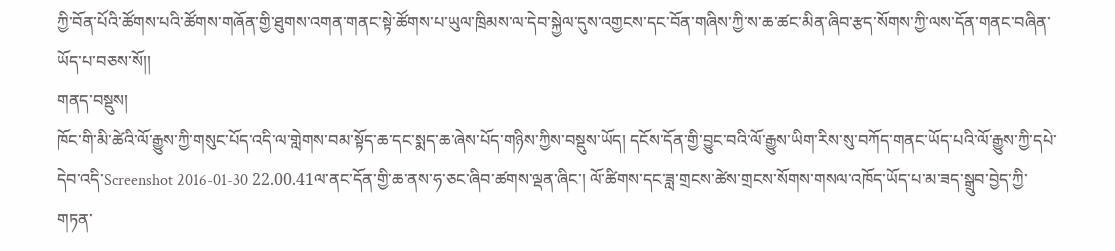ཀྱི་བོན་པོའི་ཚོགས་པའི་ཚོགས་གཞོན་གྱི་ཐུགས་འགན་གནང་སྟེ་ཚོགས་པ་ཡུལ་ཁྲིམས་ལ་དེབ་སྐྱེལ་དུས་འགྱངས་དང་བོན་གཞིས་ཀྱི་ས་ཆ་ཚང་མིན་ཞིབ་རྩད་སོགས་ཀྱི་ལས་དོན་གནང་བཞིན་ཡོད་པ་བཅས་སོ།།
གནད་བསྡུས།
ཁོང་གི་མི་ཚེའི་ལོ་རྒྱུས་ཀྱི་གསུང་པོད་འདི་ལ་གླེགས་བམ་སྟོད་ཆ་དང་སྨད་ཆ་ཞེས་པོད་གཉིས་ཀྱིས་བསྡུས་ཡོད། དངོས་དོན་གྱི་བྱུང་བའི་ལོ་རྒྱུས་ཡིག་རིས་སུ་བཀོད་གནང་ཡོད་པའི་ལོ་རྒྱུས་ཀྱི་དཔེ་དེབ་འདི་Screenshot 2016-01-30 22.00.41ལ་ནང་དོན་གྱི་ཆ་ནས་ཧ་ཅང་ཞིབ་ཚགས་ལྡན་ཞིང་། ལོ་ཚིགས་དང་ཟླ་གྲངས་ཚེས་གྲངས་སོགས་གསལ་འཁོད་ཡོད་པ་མ་ཟད་སྒྲུབ་བྱེད་ཀྱི་གཏན་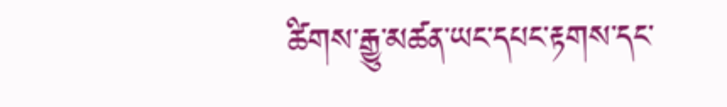ཚིགས་རྒྱུ་མཚན་ཡང་དཔང་རྟགས་དང་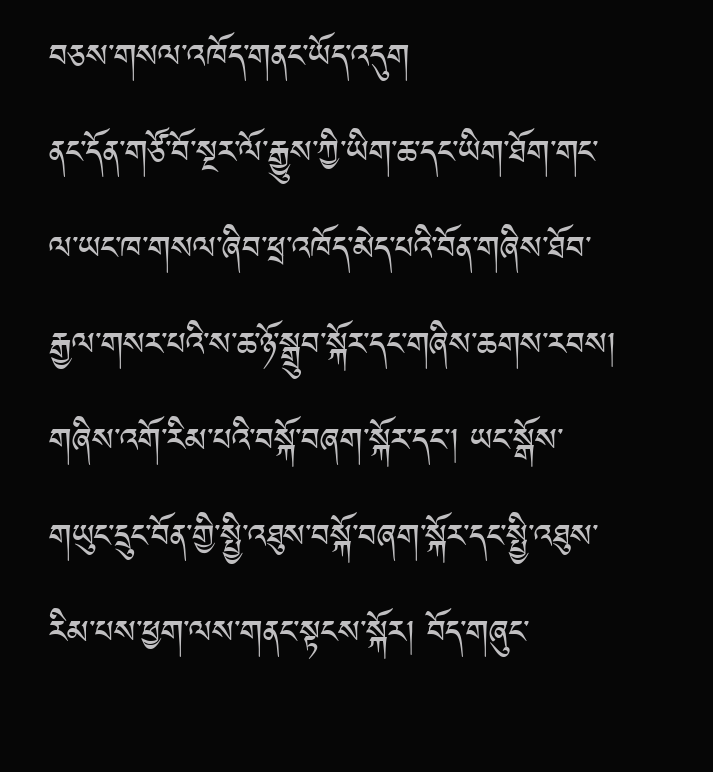བཅས་གསལ་འཁོད་གནང་ཡོད་འདུག
ནང་དོན་གཙོ་བོ་སྔར་ལོ་རྒྱུས་ཀྱི་ཡིག་ཆ་དང་ཡིག་ཐོག་གང་ལ་ཡང་ཁ་གསལ་ཞིབ་ཕྲ་འཁོད་མེད་པའི་བོན་གཞིས་ཐོབ་རྒྱལ་གསར་པའི་ས་ཆ་ཉོ་སྒྲུབ་སྐོར་དང་གཞིས་ཆགས་རབས། གཞིས་འགོ་རིམ་པའི་བསྐོ་བཞག་སྐོར་དང་། ཡང་སྒོས་གཡུང་དྲུང་བོན་གྱི་སྤྱི་འཐུས་བསྐོ་བཞག་སྐོར་དང་སྤྱི་འཐུས་རིམ་པས་ཕྱག་ལས་གནང་སྟངས་སྐོར། བོད་གཞུང་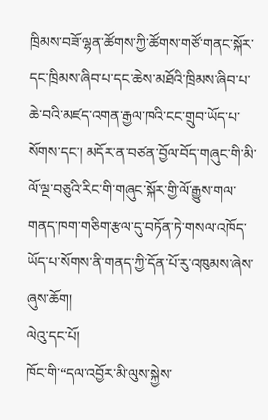ཁྲིམས་བཟོ་ལྷན་ཚོགས་ཀྱི་ཚོགས་གཙོ་གནང་སྐོར་དང་ཁྲིམས་ཞིབ་པ་དང་ཆེས་མཐོའི་ཁྲིམས་ཞིབ་པ་ཆེ་བའི་མཛད་འགན་རྒྱལ་ཁའི་ངང་གྲུབ་ཡོད་པ་སོགས་དང་། མདོར་ན་བཙན་བྱོལ་བོད་གཞུང་གི་མི་ལོ་ལྔ་བཅུའི་རིང་གི་གཞུང་སྐོར་གྱི་ལོ་རྒྱུས་གལ་གནད་ཁག་གཅིག་རྩལ་དུ་བཏོན་ཏེ་གསལ་འཁོད་ཡོད་པ་སོགས་ནི་གནད་ཀྱི་དོན་པོ་རུ་འཁུམས་ཞེས་ཞུས་ཆོག།
ལེའུ་དང་པོ།
ཁོང་གི་“དལ་འབྱོར་མི་ལུས་སྐྱེས་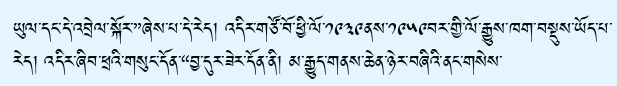ཡུལ་དང་དེ་འབྲེལ་སྐོར་”ཞེས་པ་དེ་རེད། འདིར་གཙོ་བོ་ཕྱི་ལོ་༡༩༣༩ནས་༡༩༥༩བར་གྱི་ལོ་རྒྱུས་ཁག་བསྡུས་ཡོད་པ་རེད། འདིར་ཞིབ་ཕྲའི་གསུང་དོན་“བྱ་དུར་ཟེར་དོན་ནི། མ་རྒྱུད་གནས་ཆེན་ཉེར་བཞིའི་ནང་གསེས་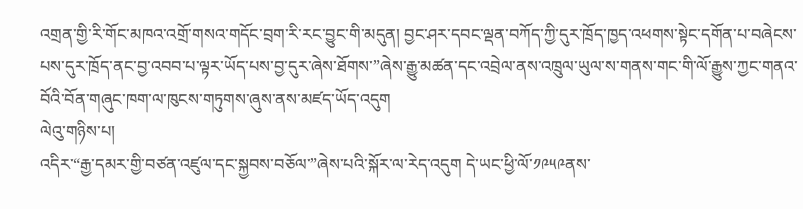འགྲན་གྱི་རི་གོང་མཁའ་འགྲོ་གསའ་གདོང་བྲག་རི་རང་བྱུང་གི་མདུན། བྱང་ཤར་དབང་ལྡན་བཀོད་ཀྱི་དུར་ཁྲོད་ཁྱད་འཕགས་སྟེང་དགོན་པ་བཞེངས་པས་དུར་ཁྲོད་ནང་བྱ་འབབ་པ་ལྟར་ཡོད་པས་བྱ་དུར་ཞེས་ཐོགས་”ཞེས་རྒྱུ་མཚན་དང་འབྲེལ་ནས་འཁྲུལ་ཡུལ་ས་གནས་གང་གི་ལོ་རྒྱུས་ཀྱང་གནའ་བོའི་བོན་གཞུང་ཁག་ལ་ཁུངས་གཏུགས་ཞུས་ནས་མཛད་ཡོད་འདུག
ལེའུ་གཉིས་པ།
འདིར་“རྒྱ་དམར་གྱི་བཙན་འཛུལ་དང་སྐྱབས་བཅོལ་”ཞེས་པའི་སྐོར་ལ་རེད་འདུག དེ་ཡང་ཕྱི་ལོ་༡༩༥༩ནས་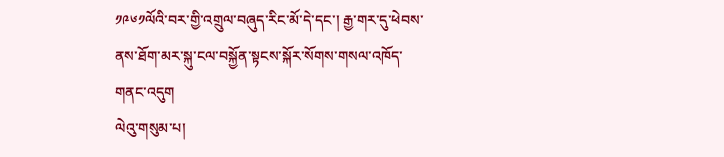༡༩༦༡ལོའི་བར་གྱི་འགྲུལ་བཞུད་རིང་མོ་དེ་དང་། རྒྱ་གར་དུ་ཕེབས་ནས་ཐོག་མར་སྐུ་ངལ་བསྐྱོན་སྟངས་སྐོར་སོགས་གསལ་འཁོད་གནང་འདུག
ལེའུ་གསུམ་པ།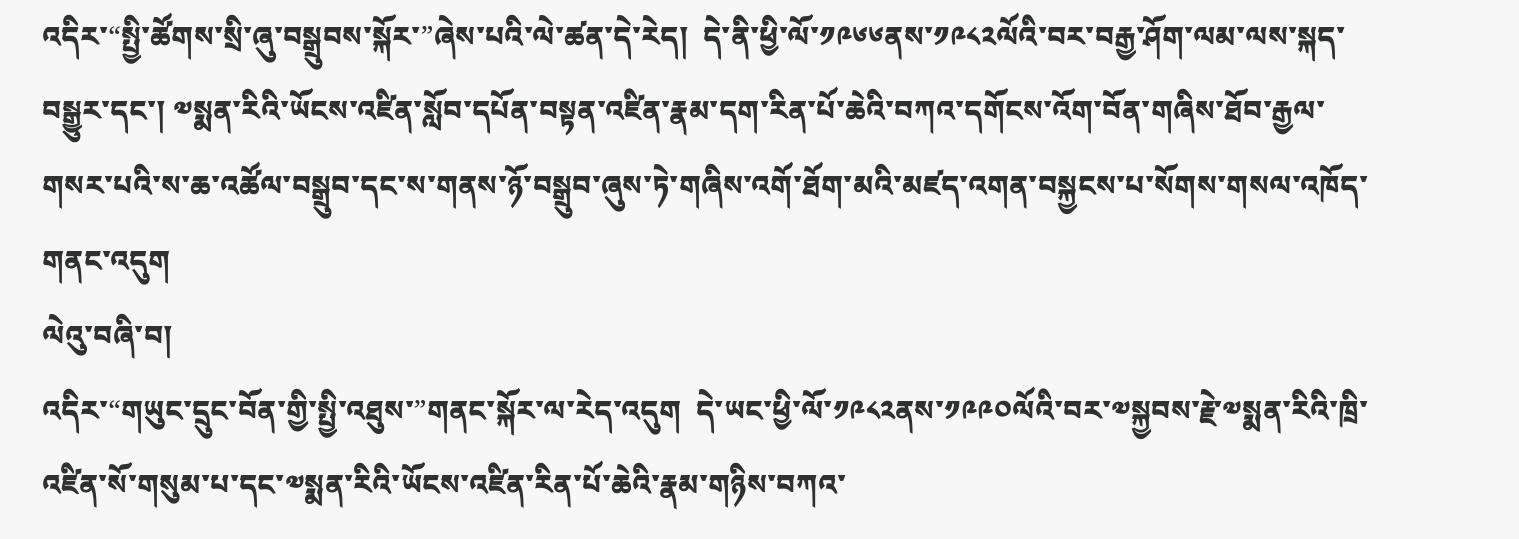འདིར་“སྤྱི་ཚོགས་སྲི་ཞུ་བསྒྲུབས་སྐོར་”ཞེས་པའི་ལེ་ཚན་དེ་རེད།  དེ་ནི་ཕྱི་ལོ་༡༩༦༦ནས་༡༩༨༢ལོའི་བར་བརྒྱ་ཤོག་ལམ་ལས་སྐད་བསྒྱུར་དང་། ༧སྨན་རིའི་ཡོངས་འཛིན་སློབ་དཔོན་བསྟན་འཛིན་རྣམ་དག་རིན་པོ་ཆེའི་བཀའ་དགོངས་འོག་བོན་གཞིས་ཐོབ་རྒྱལ་གསར་པའི་ས་ཆ་འཚོལ་བསྒྲུབ་དང་ས་གནས་ཉོ་བསྒྲུབ་ཞུས་ཏེ་གཞིས་འགོ་ཐོག་མའི་མཛད་འགན་བསྐྱངས་པ་སོགས་གསལ་འཁོད་གནང་འདུག
ལེའུ་བཞི་བ།
འདིར་“གཡུང་དྲུང་བོན་གྱི་སྤྱི་འཐུས་”གནང་སྐོར་ལ་རེད་འདུག  དེ་ཡང་ཕྱི་ལོ་༡༩༨༢ནས་༡༩༩༠ལོའི་བར་༧སྐྱབས་རྗེ་༧སྨན་རིའི་ཁྲི་འཛིན་སོ་གསུམ་པ་དང་༧སྨན་རིའི་ཡོངས་འཛིན་རིན་པོ་ཆེའི་རྣམ་གཉིས་བཀའ་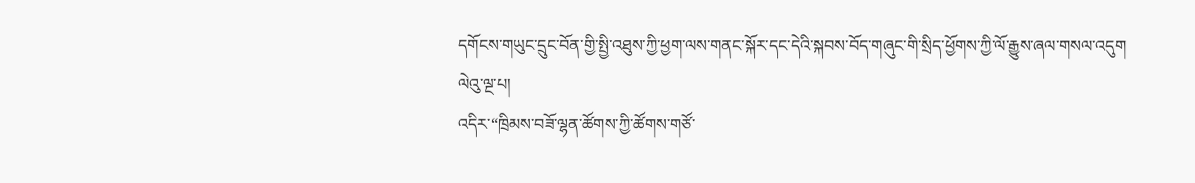དགོངས་གཡུང་དྲུང་བོན་གྱི་སྤྱི་འཐུས་ཀྱི་ཕྱག་ལས་གནང་སྐོར་དང་དེའི་སྐབས་བོད་གཞུང་གི་སྲིད་ཕྱོགས་ཀྱི་ལོ་རྒྱུས་ཞལ་གསལ་འདུག
ལེའུ་ལྔ་པ།
འདིར་“ཁྲིམས་བཟོ་ལྷན་ཚོགས་ཀྱི་ཚོགས་གཙོ་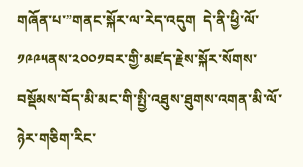གཞོན་པ་”གནང་སྐོར་ལ་རེད་འདུག  དེ་ནི་ཕྱི་ལོ་༡༩༩༥ནས་༢༠༠༡བར་གྱི་མཛད་རྗེས་སྐོར་སོགས་བསྡོམས་བོད་མི་མང་གི་སྤྱི་འཐུས་ཐུགས་འགན་མི་ལོ་ཉེར་གཅིག་རིང་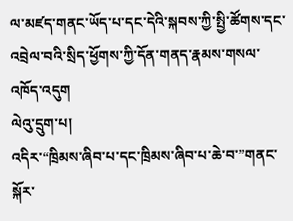ལ་མཛད་གནང་ཡོད་པ་དང་དེའི་སྐབས་ཀྱི་སྤྱི་ཚོགས་དང་འབྲེལ་བའི་སྲིད་ཕྱོགས་ཀྱི་དོན་གནད་རྣམས་གསལ་འཁོད་འདུག
ལེའུ་དྲུག་པ།
འདིར་“ཁྲིམས་ཞིབ་པ་དང་ཁྲིམས་ཞིབ་པ་ཆེ་བ་”གནང་སྐོར་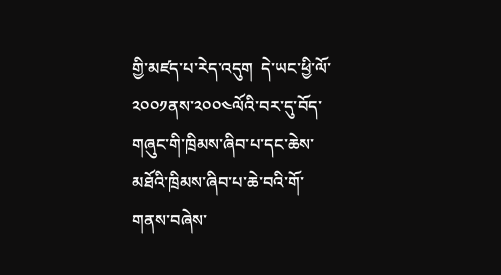གྱི་མཛད་པ་རེད་འདུག  དེ་ཡང་ཕྱི་ལོ་༢༠༠༡ནས་༢༠༠༤ལོའི་བར་དུ་བོད་གཞུང་གི་ཁྲིམས་ཞིབ་པ་དང་ཆེས་མཐོའི་ཁྲིམས་ཞིབ་པ་ཆེ་བའི་གོ་གནས་བཞེས་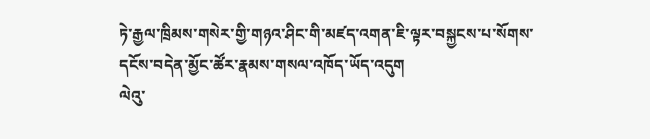ཏེ་རྒྱལ་ཁྲིམས་གསེར་གྱི་གཉའ་ཤིང་གི་མཛད་འགན་ཇི་ལྟར་བསྐྱངས་པ་སོགས་དངོས་བདེན་མྱོང་ཚོར་རྣམས་གསལ་འཁོད་ཡོད་འདུག
ལེའུ་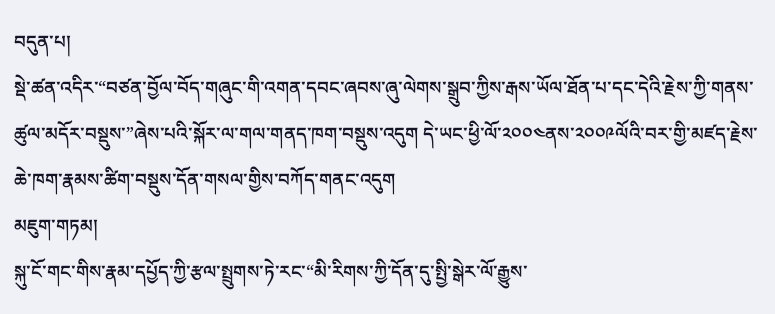བདུན་པ།
སྡེ་ཚན་འདིར་“བཙན་བྱོལ་བོད་གཞུང་གི་འགན་དབང་ཞབས་ཞུ་ལེགས་སྒྲུབ་ཀྱིས་རྒས་ཡོལ་ཐོན་པ་དང་དེའི་རྗེས་ཀྱི་གནས་ཚུལ་མདོར་བསྡུས་”ཞེས་པའི་སྐོར་ལ་གལ་གནད་ཁག་བསྡུས་འདུག དེ་ཡང་ཕྱི་ལོ་༢༠༠༤ནས་༢༠༠༩ལོའི་བར་གྱི་མཛད་རྗེས་ཆེ་ཁག་རྣམས་ཚིག་བསྡུས་དོན་གསལ་གྱིས་བཀོད་གནང་འདུག
མཇུག་གཏམ།
སྐུ་ངོ་གང་གིས་རྣམ་དཔྱོད་ཀྱི་རྩལ་སྤྲུགས་ཏེ་རང་“མི་རིགས་ཀྱི་དོན་དུ་སྤྱི་སྒེར་ལོ་རྒྱུས་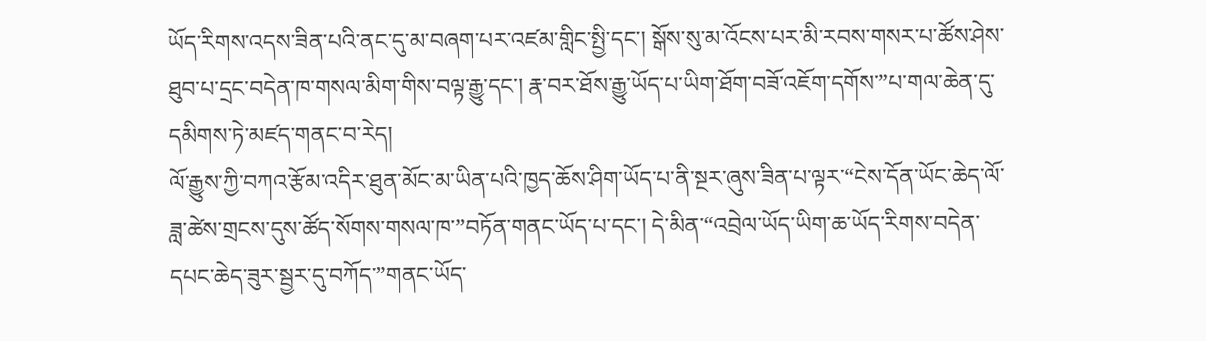ཡོད་རིགས་འདས་ཟིན་པའི་ནང་དུ་མ་བཞག་པར་འཛམ་གླིང་སྤྱི་དང་། སྒོས་སུ་མ་འོངས་པར་མི་རབས་གསར་པ་ཚོས་ཤེས་ཐུབ་པ་དྲང་བདེན་ཁ་གསལ་མིག་གིས་བལྟ་རྒྱུ་དང་། རྣ་བར་ཐོས་རྒྱུ་ཡོད་པ་ཡིག་ཐོག་བཟོ་འཇོག་དགོས་”པ་གལ་ཆེན་དུ་དམིགས་ཏེ་མཛད་གནང་བ་རེད།
ལོ་རྒྱུས་ཀྱི་བཀའ་རྩོམ་འདིར་ཐུན་མོང་མ་ཡིན་པའི་ཁྱད་ཆོས་ཤིག་ཡོད་པ་ནི་སྔར་ཞུས་ཟིན་པ་ལྟར་“ངེས་དོན་ཡོང་ཆེད་ལོ་ཟླ་ཚེས་གྲངས་དུས་ཚོད་སོགས་གསལ་ཁ་”བཏོན་གནང་ཡོད་པ་དང་། དེ་མིན་“འབྲེལ་ཡོད་ཡིག་ཆ་ཡོད་རིགས་བདེན་དཔང་ཆེད་ཟུར་སྦྱར་དུ་བཀོད་”གནང་ཡོད་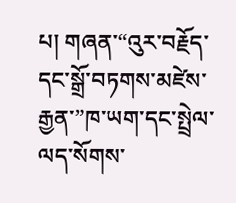པ། གཞན་“འུར་བརྗོད་དང་སྒྲོ་བཏགས་མཛེས་རྒྱན་”ཁ་ཡག་དང་སྤྲེལ་ལད་སོགས་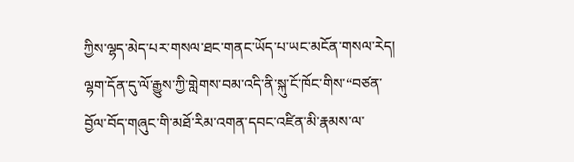ཀྱིས་ལྷད་མེད་པར་གསལ་ཐང་གནང་ཡོད་པ་ཡང་མངོན་གསལ་རེད།
ལྷག་དོན་དུ་ལོ་རྒྱུས་ཀྱི་གླེགས་བམ་འདི་ནི་སྐུ་ངོ་ཁོང་གིས་“བཙན་བྱོལ་བོད་གཞུང་གི་མཐོ་རིམ་འགན་དབང་འཛིན་མི་རྣམས་ལ་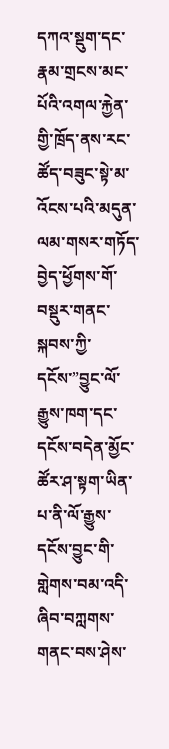དཀའ་སྡུག་དང་རྣམ་གྲངས་མང་པོའི་འགལ་རྐྱེན་གྱི་ཁྲོད་ནས་རང་ཚོད་བཟུང་སྟེ་མ་འོངས་པའི་མདུན་ལམ་གསར་གཏོད་བྱེད་ཕྱོགས་གོ་བསྡུར་གནང་སྐབས་ཀྱི་དངོས་”བྱུང་ལོ་རྒྱུས་ཁག་དང་དངོས་བདེན་མྱོང་ཚོར་ཤ་སྟག་ཡིན་པ་ནི་ལོ་རྒྱུས་དངོས་བྱུང་གི་གླེགས་བམ་འདི་ཞིབ་བཀླགས་གནང་བས་ཤེས་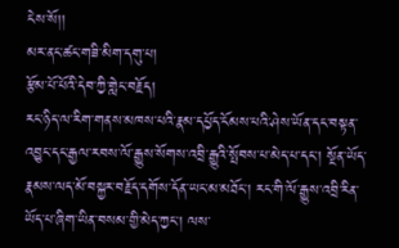ངེས་སོ།།
མར་ནང་ཚང་གཟི་མིག་དགུ་པ།
རྩོམ་པོ་པོའི་དེབ་ཀྱི་གླེང་བརྗོད།
རང་ཉིད་ལ་རིག་གནས་མཁས་པའི་རྣམ་དཔྱོད་ངོམས་པའི་ཤེས་ཡོན་དང་བསྟན་འབྱུང་དང་རྒྱལ་རབས་ལོ་རྒྱུས་སོགས་འབྲི་རྒྱུའི་སྤོབས་པ་མེད་པ་དང་། སྔོན་ཡོད་རྣམས་ལད་མོ་བསྐྱར་བརྗོད་དགོས་དོན་ཡང་མ་མཐོང་། རང་གི་ལོ་རྒྱུས་འབྲི་རིན་ཡོད་པ་ཞིག་ཡིན་བསམ་གྱི་མེད་ཀྱང་། ལས་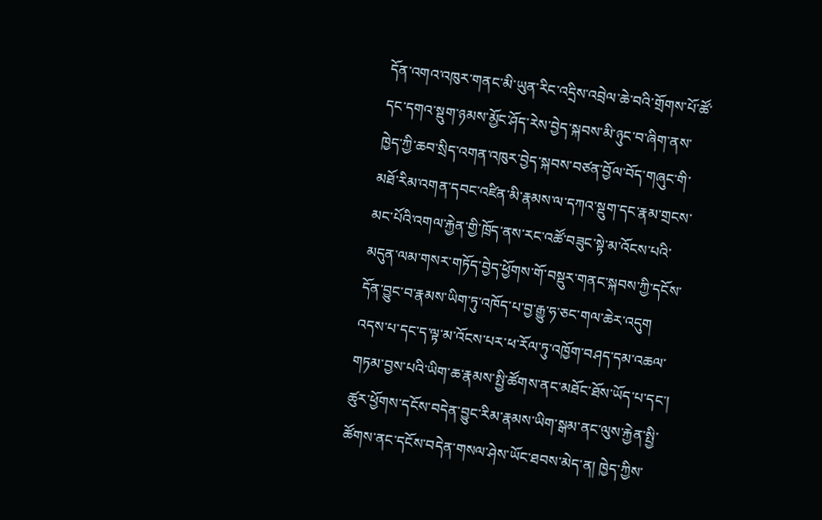དོན་འགའ་འཁུར་གནང་མི་ཡུན་རིང་འདྲིས་འབྲེལ་ཆེ་བའི་གྲོགས་པོ་ཚོ་དང་དགའ་སྡུག་ཉམས་མྱོང་ཤོད་རེས་བྱེད་སྐབས་མི་ཉུང་བ་ཞིག་ནས་ཁྱེད་ཀྱི་ཆབ་སྲིད་འགན་འཁུར་བྱེད་སྐབས་བཙན་བྱོལ་བོད་གཞུང་གི་མཐོ་རིམ་འགན་དབང་འཛིན་མི་རྣམས་ལ་དཀའ་སྡུག་དང་རྣམ་གྲངས་མང་པོའི་འགལ་རྐྱེན་གྱི་ཁྲོད་ནས་རང་འཚོ་བཟུང་སྟེ་མ་འོངས་པའི་མདུན་ལམ་གསར་གཏོད་བྱེད་ཕྱོགས་གོ་བསྡུར་གནང་སྐབས་ཀྱི་དངོས་དོན་བྱུང་བ་རྣམས་ཡིག་ཏུ་འཁོད་པ་བྱ་རྒྱུ་ཧ་ཅང་གལ་ཆེར་འདུག འདས་པ་དང་ད་ལྟ་མ་འོངས་པར་ཕ་རོལ་ཏུ་འཁྱོག་བཤད་དམ་འཆལ་གཏམ་བྱས་པའི་ཡིག་ཆ་རྣམས་སྤྱི་ཚོགས་ནང་མཐོང་ཐོས་ཡོད་པ་དང་། ཚུར་ཕྱོགས་དངོས་བདེན་བྱུང་རིམ་རྣམས་ཡིག་སྒམ་ནང་ལུས་རྐྱེན་སྤྱི་ཚོགས་ནང་དངོས་བདེན་གསལ་ཤེས་ཡོང་ཐབས་མེད་ན། ཁྱེད་ཀྱིས་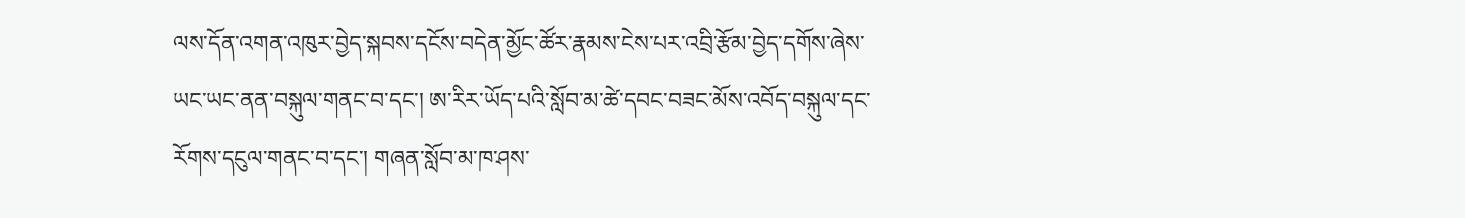ལས་དོན་འགན་འཁུར་བྱེད་སྐབས་དངོས་བདེན་མྱོང་ཚོར་རྣམས་ངེས་པར་འབྲི་རྩོམ་བྱེད་དགོས་ཞེས་ཡང་ཡང་ནན་བསྐུལ་གནང་བ་དང་། ཨ་རིར་ཡོད་པའི་སློབ་མ་ཚེ་དབང་བཟང་མོས་འབོད་བསྐུལ་དང་རོགས་དངུལ་གནང་བ་དང་། གཞན་སློབ་མ་ཁ་ཤས་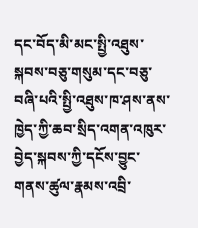དང་བོད་མི་མང་སྤྱི་འཐུས་སྐབས་བཅུ་གསུམ་དང་བཅུ་བཞི་པའི་སྤྱི་འཐུས་ཁ་ཤས་ནས་ཁྱེད་ཀྱི་ཆབ་སྲིད་འགན་འཁུར་བྱེད་སྐབས་ཀྱི་དངོས་བྱུང་གནས་ཚུལ་རྣམས་འབྲི་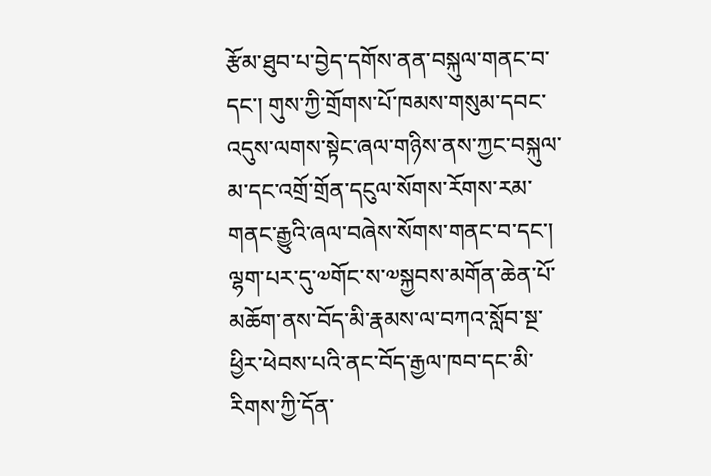རྩོམ་ཐུབ་པ་བྱེད་དགོས་ནན་བསྐུལ་གནང་བ་དང་། གུས་ཀྱི་གྲོགས་པོ་ཁམས་གསུམ་དབང་འདུས་ལགས་སྟེང་ཞལ་གཉིས་ནས་ཀྱང་བསྐུལ་མ་དང་འགྲོ་གྲོན་དངུལ་སོགས་རོགས་རམ་གནང་རྒྱུའི་ཞལ་བཞེས་སོགས་གནང་བ་དང་།
ལྷག་པར་དུ་༧གོང་ས་༧སྐྱབས་མགོན་ཆེན་པོ་མཆོག་ནས་བོད་མི་རྣམས་ལ་བཀའ་སློབ་སྔ་ཕྱིར་ཕེབས་པའི་ནང་བོད་རྒྱལ་ཁབ་དང་མི་རིགས་ཀྱི་དོན་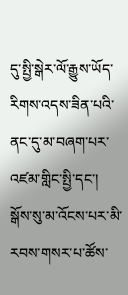དུ་སྤྱི་སྒེར་ལོ་རྒྱུས་ཡོད་རིགས་འདས་ཟིན་པའི་ནང་དུ་མ་བཞག་པར་འཛམ་གླིང་སྤྱི་དང་། སྒོས་སུ་མ་འོངས་པར་མི་རབས་གསར་པ་ཚོས་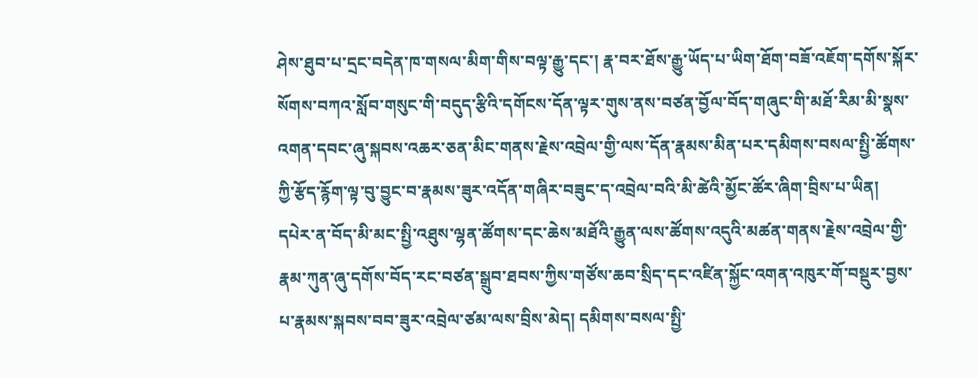ཤེས་ཐུབ་པ་དྲང་བདེན་ཁ་གསལ་མིག་གིས་བལྟ་རྒྱུ་དང་། རྣ་བར་ཐོས་རྒྱུ་ཡོད་པ་ཡིག་ཐོག་བཟོ་འཇོག་དགོས་སྐོར་སོགས་བཀའ་སློབ་གསུང་གི་བདུད་རྩིའི་དགོངས་དོན་ལྟར་གུས་ནས་བཙན་བྱོལ་བོད་གཞུང་གི་མཐོ་རིམ་མི་སྣས་འགན་དབང་ཞུ་སྐབས་འཆར་ཅན་མིང་གནས་རྗེས་འབྲེལ་གྱི་ལས་དོན་རྣམས་མིན་པར་དམིགས་བསལ་སྤྱི་ཚོགས་ཀྱི་རྩོད་རྙོག་ལྟ་བུ་བྱུང་བ་རྣམས་ཟུར་འདོན་གཞིར་བཟུང་ད་འབྲེལ་བའི་མི་ཚེའི་མྱོང་ཚོར་ཞིག་བྲིས་པ་ཡིན།
དཔེར་ན་བོད་མི་མང་སྤྱི་འཐུས་ལྷན་ཚོགས་དང་ཆེས་མཐོའི་རྒྱུན་ལས་ཚོགས་འདུའི་མཚན་གནས་རྗེས་འབྲེལ་གྱི་རྣམ་ཀུན་ཞུ་དགོས་བོད་རང་བཙན་སྒྲུབ་ཐབས་ཀྱིས་གཙོས་ཆབ་སྲིད་དང་འཛིན་སྐྱོང་འགན་འཁུར་གོ་བསྡུར་བྱས་པ་རྣམས་སྐབས་བབ་ཟུར་འབྲེལ་ཙམ་ལས་བྲིས་མེད། དམིགས་བསལ་སྤྱི་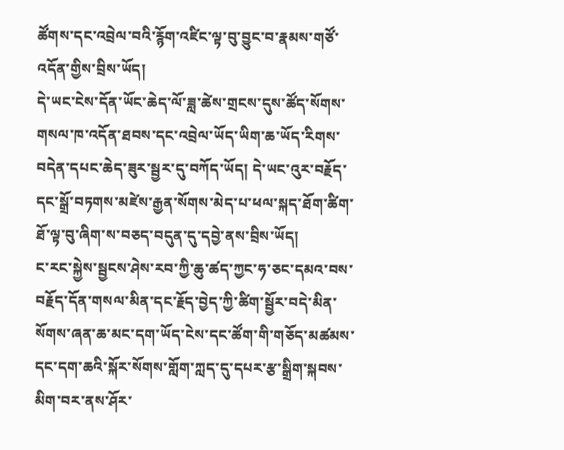ཚོགས་དང་འབྲེལ་བའི་རྙོག་འཛིང་ལྟ་བུ་བྱུང་བ་རྣམས་གཙོ་འདོན་གྱིས་བྲིས་ཡོད།
དེ་ཡང་ངེས་དོན་ཡོང་ཆེད་ལོ་ཟླ་ཚེས་གྲངས་དུས་ཚོད་སོགས་གསལ་ཁ་འདོན་ཐབས་དང་འབྲེལ་ཡོད་ཡིག་ཆ་ཡོད་རིགས་བདེན་དཔང་ཆེད་ཟུར་སྦྱར་དུ་བཀོད་ཡོད། དེ་ཡང་འུར་བརྗོད་དང་སྒྲོ་བཏགས་མཛེས་རྒྱན་སོགས་མེད་པ་ཕལ་སྐད་ཐོག་ཚིག་ཐོ་ལྟ་བུ་ཞིག་ས་བཅད་བདུན་དུ་དབྱེ་ནས་བྲིས་ཡོད།
ང་རང་སྐྱེས་སྦྱངས་ཤེས་རབ་ཀྱི་ཆུ་ཚད་ཀྱང་ཧ་ཅང་དམའ་བས་བརྗོད་དོན་གསལ་མིན་དང་རྗོད་བྱེད་ཀྱི་ཚིག་སྦྱོར་བདེ་མིན་སོགས་ཞན་ཆ་མང་དག་ཡོད་ངེས་དང་ཚོག་གི་གཅོད་མཚམས་དང་དག་ཆའི་སྐོར་སོགས་གློག་ཀླད་དུ་དཔར་རྩ་སྒྲིག་སྐབས་མིག་བར་ནས་ཤོར་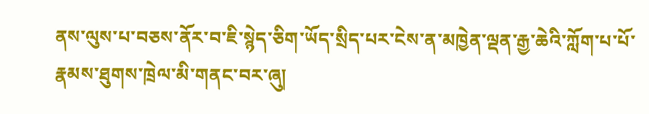ནས་ལུས་པ་བཅས་ནོར་བ་ཇི་སྙེད་ཅིག་ཡོད་སྲིད་པར་ངེས་ན་མཁྱེན་ལྡན་རྒྱ་ཆེའི་ཀློག་པ་པོ་རྣམས་ཐུགས་ཁྲེལ་མི་གནང་བར་ཞུ།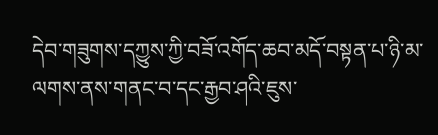དེབ་གཟུགས་དཀྱུས་ཀྱི་བཟོ་འགོད་ཆབ་མདོ་བསྟན་པ་ཉི་མ་ལགས་ནས་གནང་བ་དང་རྒྱབ་ཤའི་ཇུས་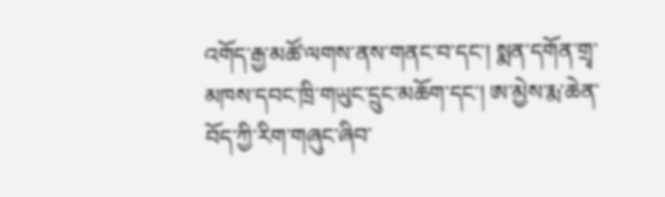འགོད་རྒྱ་མཚོ་ལགས་ནས་གནང་བ་དང་། སྨན་དགོན་གྲྭ་མཁས་དབང་ཁྲི་གཡུང་དྲུང་མཆོག་དང་། ཨ་མྱེས་རྨ་ཆེན་བོད་ཀྱི་རིག་གཞུང་ཞིབ་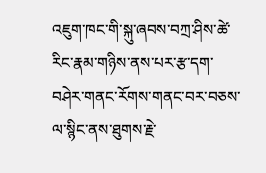འཇུག་ཁང་གི་སྐུ་ཞབས་བཀྲ་ཤིས་ཚེ་རིང་རྣམ་གཉིས་ནས་པར་རྩ་དག་བཤེར་གནང་རོགས་གནང་བར་བཅས་ལ་སྙིང་ནས་ཐུགས་རྗེ་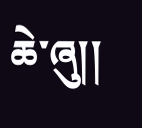ཆེ་ཞུ།།